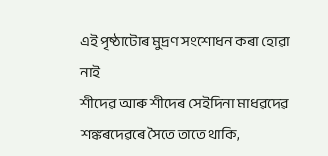এই পৃষ্ঠাটোৰ মুদ্ৰণ সংশোধন কৰা হোৱা নাই
শীদেৱ আৰু শীদেৰ সেইদিনা মাধৱদেৱ শঙ্কৰদেৱৰে সৈতে তাতে থাকি,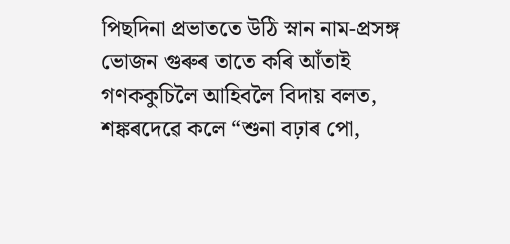পিছদিনা প্ৰভাততে উঠি স্নান নাম-প্ৰসঙ্গ ভোজন গুৰুৰ তাতে কৰি আঁতাই গণককুচিলৈ আহিবলৈ বিদায় বলত, শঙ্কৰদেৱে কলে “শুনা বঢ়াৰ পো,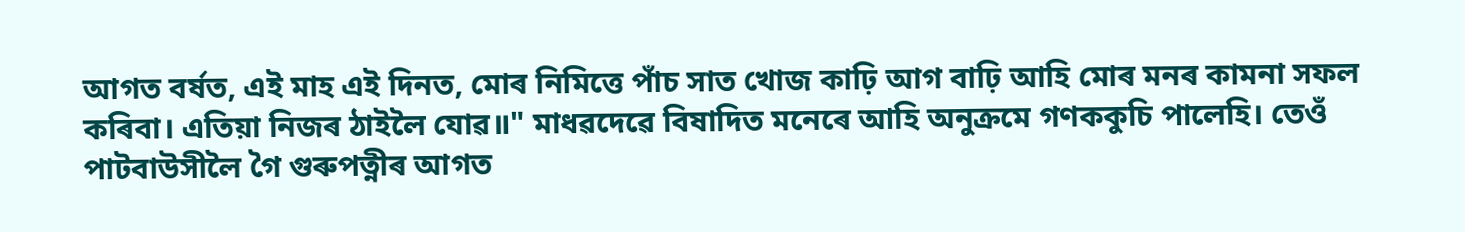আগত বৰ্ষত, এই মাহ এই দিনত, মোৰ নিমিত্তে পাঁচ সাত খোজ কাঢ়ি আগ বাঢ়ি আহি মোৰ মনৰ কামনা সফল কৰিবা। এতিয়া নিজৰ ঠাইলৈ যোৱ॥" মাধৱদেৱে বিষাদিত মনেৰে আহি অনুক্ৰমে গণককুচি পালেহি। তেওঁ পাটবাউসীলৈ গৈ গুৰুপত্নীৰ আগত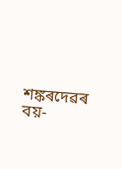শঙ্কৰদেৱৰ বয়-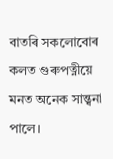বাতৰি সকলোবোৰ কলত গুৰুপত্নীয়ে মনত অনেক সান্ত্বনা পালে।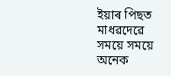ইয়াৰ পিছত মাধৱদেৱে সময়ে সময়ে অনেক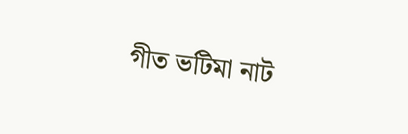গীত ভটিমা নাট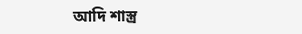আদি শাস্ত্ৰ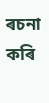ৰচনা কৰি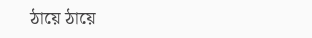ঠায়ে ঠায়ে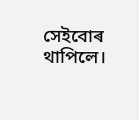সেইবোৰ থাপিলে।